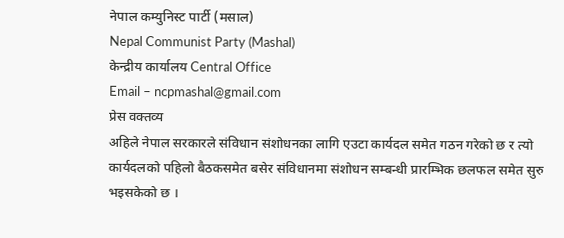नेपाल कम्युनिस्ट पार्टी (मसाल)
Nepal Communist Party (Mashal)
केन्द्रीय कार्यालय Central Office
Email – ncpmashal@gmail.com
प्रेस वक्तव्य
अहिले नेपाल सरकारले संविधान संशोधनका लागि एउटा कार्यदल समेत गठन गरेको छ र त्यो कार्यदलको पहिलो बैठकसमेत बसेर संविधानमा संशोधन सम्बन्धी प्रारम्भिक छलफल समेत सुरु भइसकेको छ ।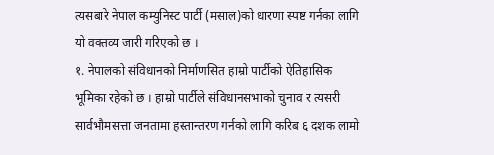त्यसबारे नेपाल कम्युनिस्ट पार्टी (मसाल)को धारणा स्पष्ट गर्नका लागि यो वक्तव्य जारी गरिएको छ ।
१. नेपालको संविधानको निर्माणसित हाम्रो पार्टीको ऐतिहासिक भूमिका रहेको छ । हाम्रो पार्टीले संविधानसभाको चुनाव र त्यसरी सार्वभौमसत्ता जनतामा हस्तान्तरण गर्नको लागि करिब ६ दशक लामो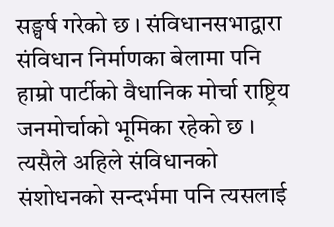सङ्घर्ष गरेको छ । संविधानसभाद्वारा संविधान निर्माणका बेलामा पनि हाम्रो पार्टीको वैधानिक मोर्चा राष्ट्रिय जनमोर्चाको भूमिका रहेको छ । त्यसैले अहिले संविधानको संशोधनको सन्दर्भमा पनि त्यसलाई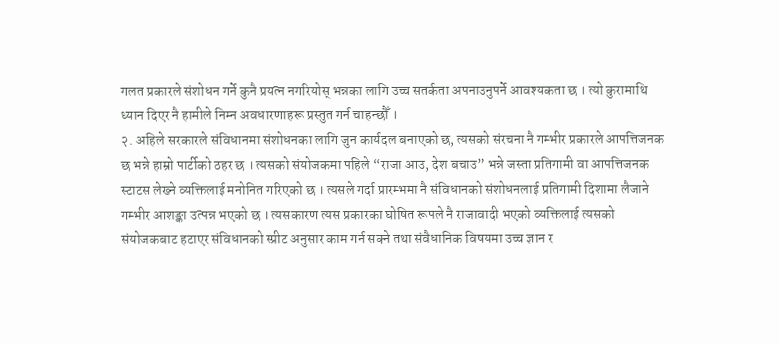गलत प्रकारले संशोधन गर्ने कुनै प्रयत्न नगरियोस् भन्नका लागि उच्च सतर्कता अपनाउनुपर्ने आवश्यकता छ । त्यो कुरामाथि ध्यान दिएर नै हामीले निम्न अवधारणाहरू प्रस्तुत गर्न चाहन्छौँ ।
२. अहिले सरकारले संविधानमा संशोधनका लागि जुन कार्यदल बनाएको छ, त्यसको संरचना नै गम्भीर प्रकारले आपत्तिजनक छ भन्ने हाम्रो पार्टीको ठहर छ । त्यसको संयोजकमा पहिले “राजा आउ, देश बचाउ” भन्ने जस्ता प्रतिगामी वा आपत्तिजनक स्टाटस लेख्ने व्यक्तिलाई मनोनित गरिएको छ । त्यसले गर्दा प्रारम्भमा नै संविधानको संशोधनलाई प्रतिगामी दिशामा लैजाने गम्भीर आशङ्का उत्पन्न भएको छ । त्यसकारण त्यस प्रकारका घोषित रूपले नै राजावादी भएको व्यक्तिलाई त्यसको संयोजकबाट हटाएर संविधानको स्प्रीट अनुसार काम गर्न सक्ने तथा संवैधानिक विषयमा उच्च ज्ञान र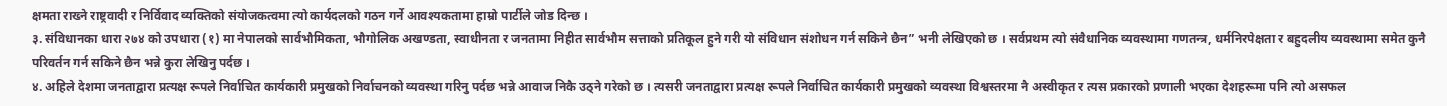क्षमता राख्ने राष्ट्रवादी र निर्विवाद व्यक्तिको संयोजकत्वमा त्यो कार्यदलको गठन गर्ने आवश्यकतामा हाम्रो पार्टीले जोड दिन्छ ।
३. संविधानका धारा २७४ को उपधारा (१) मा नेपालको सार्वभौमिकता, भौगोलिक अखण्डता, स्वाधीनता र जनतामा निहीत सार्वभौम सत्ताको प्रतिकूल हुने गरी यो संविधान संशोधन गर्न सकिने छैन” भनी लेखिएको छ । सर्वप्रथम त्यो संवैधानिक व्यवस्थामा गणतन्त्र, धर्मनिरपेक्षता र बहुदलीय व्यवस्थामा समेत कुनै परिवर्तन गर्न सकिने छैन भन्ने कुरा लेखिनु पर्दछ ।
४. अहिले देशमा जनताद्वारा प्रत्यक्ष रूपले निर्वाचित कार्यकारी प्रमुखको निर्वाचनको व्यवस्था गरिनु पर्दछ भन्ने आवाज निकै उठ्ने गरेको छ । त्यसरी जनताद्वारा प्रत्यक्ष रूपले निर्वाचित कार्यकारी प्रमुखको व्यवस्था विश्वस्तरमा नै अस्वीकृत र त्यस प्रकारको प्रणाली भएका देशहरूमा पनि त्यो असफल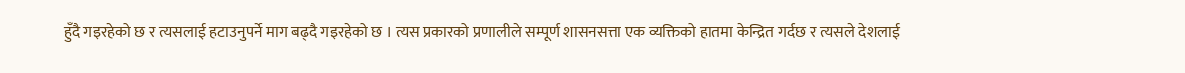हुँदै गइरहेको छ र त्यसलाई हटाउनुपर्ने माग बढ्दै गइरहेको छ । त्यस प्रकारको प्रणालीले सम्पूर्ण शासनसत्ता एक व्यक्तिको हातमा केन्द्रित गर्दछ र त्यसले देशलाई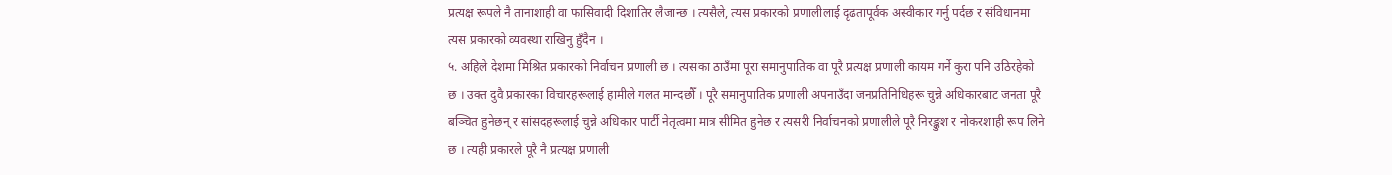प्रत्यक्ष रूपले नै तानाशाही वा फासिवादी दिशातिर लैजान्छ । त्यसैले, त्यस प्रकारको प्रणालीलाई दृढतापूर्वक अस्वीकार गर्नु पर्दछ र संविधानमा त्यस प्रकारको व्यवस्था राखिनु हुँदैन ।
५. अहिले देशमा मिश्रित प्रकारको निर्वाचन प्रणाली छ । त्यसका ठाउँमा पूरा समानुपातिक वा पूरै प्रत्यक्ष प्रणाली कायम गर्ने कुरा पनि उठिरहेको छ । उक्त दुवै प्रकारका विचारहरूलाई हामीले गलत मान्दछौँ । पूरै समानुपातिक प्रणाली अपनाउँदा जनप्रतिनिधिहरू चुन्ने अधिकारबाट जनता पूरै बञ्चित हुनेछन् र सांसदहरूलाई चुन्ने अधिकार पार्टी नेतृत्वमा मात्र सीमित हुनेछ र त्यसरी निर्वाचनको प्रणालीले पूरै निरङ्कुश र नोकरशाही रूप लिने छ । त्यही प्रकारले पूरै नै प्रत्यक्ष प्रणाली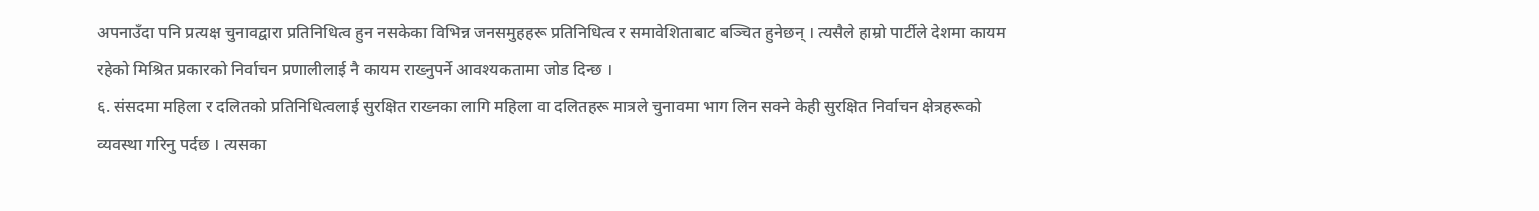अपनाउँदा पनि प्रत्यक्ष चुनावद्वारा प्रतिनिधित्व हुन नसकेका विभिन्न जनसमुहहरू प्रतिनिधित्व र समावेशिताबाट बञ्चित हुनेछन् । त्यसैले हाम्रो पार्टीले देशमा कायम रहेको मिश्रित प्रकारको निर्वाचन प्रणालीलाई नै कायम राख्नुपर्ने आवश्यकतामा जोड दिन्छ ।
६. संसदमा महिला र दलितको प्रतिनिधित्वलाई सुरक्षित राख्नका लागि महिला वा दलितहरू मात्रले चुनावमा भाग लिन सक्ने केही सुरक्षित निर्वाचन क्षेत्रहरूको व्यवस्था गरिनु पर्दछ । त्यसका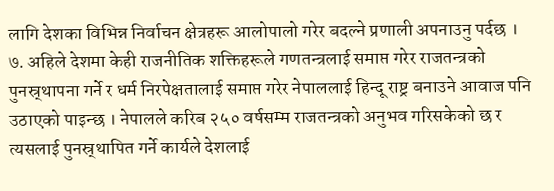लागि देशका विभिन्न निर्वाचन क्षेत्रहरू आलोपालो गरेर बदल्ने प्रणाली अपनाउनु पर्दछ ।
७. अहिले देशमा केही राजनीतिक शक्तिहरूले गणतन्त्रलाई समाप्त गरेर राजतन्त्रको पुनस्र्थापना गर्ने र धर्म निरपेक्षतालाई समाप्त गरेर नेपाललाई हिन्दू राष्ट्र बनाउने आवाज पनि उठाएको पाइन्छ । नेपालले करिब २५० वर्षसम्म राजतन्त्रको अनुभव गरिसकेको छ र त्यसलाई पुनस्र्थापित गर्ने कार्यले देशलाई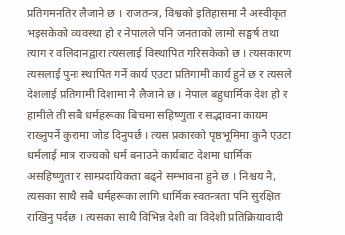प्रतिगमनतिर लैजाने छ । राजतन्त्र, विश्वको इतिहासमा नै अस्वीकृत भइसकेको व्यवस्था हो र नेपालले पनि जनताको लामो सङ्घर्ष तथा त्याग र वलिदानद्वारा त्यसलाई विस्थापित गरिसकेको छ । त्यसकारण त्यसलाई पुनः स्थापित गर्ने कार्य एउटा प्रतिगामी कार्य हुने छ र त्यसले देशलाई प्रतिगामी दिशामा नै लैजाने छ । नेपाल बहुधार्मिक देश हो र हामीले ती सबै धर्महरूका बिचमा सहिष्णुता र सद्भावना कायम राख्नुपर्ने कुरामा जोड दिनुपर्छ । त्यस प्रकारको पृष्ठभूमिमा कुनै एउटा धर्मलाई मात्र राज्यको धर्म बनाउने कार्यबाट देशमा धार्मिक असहिष्णुता र साम्प्रदायिकता बढ्ने सम्भावना हुने छ । निश्चय नै, त्यसका साथै सबै धर्महरूका लागि धार्मिक स्वतन्त्रता पनि सुरक्षित राखिनु पर्दछ । त्यसका साथै विभिन्न देशी वा विदेशी प्रतिक्रियावादी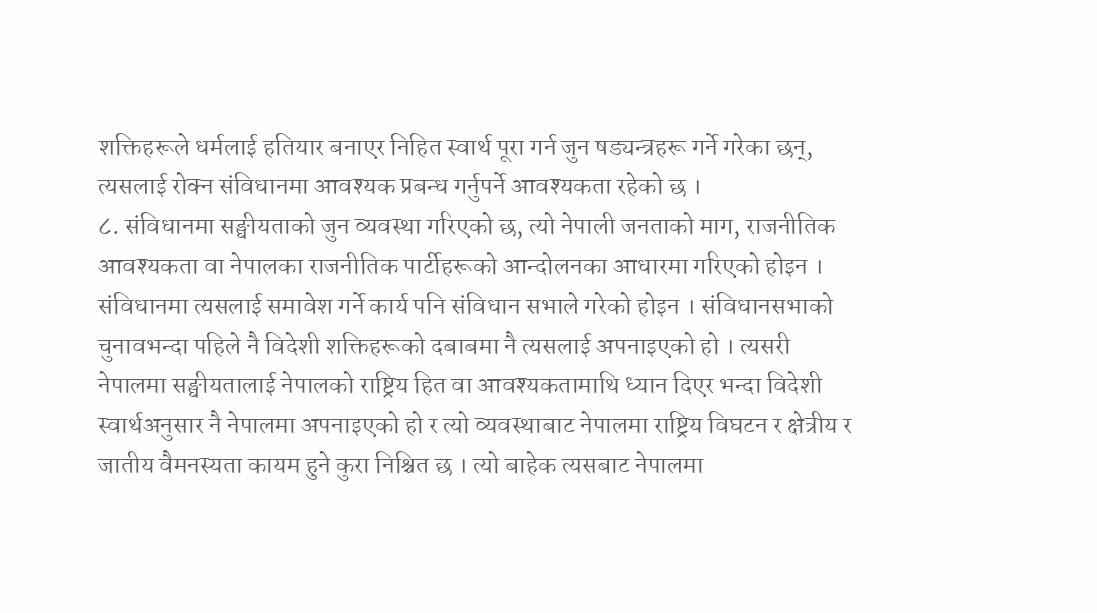शक्तिहरूले धर्मलाई हतियार बनाएर निहित स्वार्थ पूरा गर्न जुन षड्यन्त्रहरू गर्ने गरेका छन्, त्यसलाई रोक्न संविधानमा आवश्यक प्रबन्ध गर्नुपर्ने आवश्यकता रहेको छ ।
८. संविधानमा सङ्घीयताको जुन व्यवस्था गरिएको छ, त्यो नेपाली जनताको माग, राजनीतिक आवश्यकता वा नेपालका राजनीतिक पार्टीहरूको आन्दोलनका आधारमा गरिएको होइन । संविधानमा त्यसलाई समावेश गर्ने कार्य पनि संविधान सभाले गरेको होइन । संविधानसभाको चुनावभन्दा पहिले नै विदेशी शक्तिहरूको दबाबमा नै त्यसलाई अपनाइएको हो । त्यसरी नेपालमा सङ्घीयतालाई नेपालको राष्ट्रिय हित वा आवश्यकतामाथि ध्यान दिएर भन्दा विदेशी स्वार्थअनुसार नै नेपालमा अपनाइएको हो र त्यो व्यवस्थाबाट नेपालमा राष्ट्रिय विघटन र क्षेत्रीय र जातीय वैमनस्यता कायम हुने कुरा निश्चित छ । त्यो बाहेक त्यसबाट नेपालमा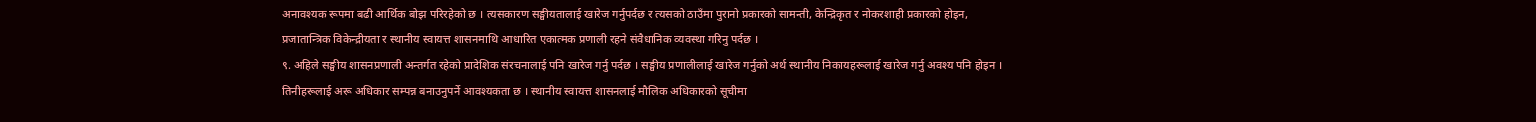अनावश्यक रूपमा बढी आर्थिक बोझ परिरहेको छ । त्यसकारण सङ्घीयतालाई खारेज गर्नुपर्दछ र त्यसको ठाउँमा पुरानो प्रकारको सामन्ती, केन्द्रिकृत र नोकरशाही प्रकारको होइन, प्रजातान्त्रिक विकेन्द्रीयता र स्थानीय स्वायत्त शासनमाथि आधारित एकात्मक प्रणाली रहने संवैधानिक व्यवस्था गरिनु पर्दछ ।
९. अहिले सङ्घीय शासनप्रणाली अन्तर्गत रहेको प्रादेशिक संरचनालाई पनि खारेज गर्नु पर्दछ । सङ्घीय प्रणालीलाई खारेज गर्नुको अर्थ स्थानीय निकायहरूलाई खारेज गर्नु अवश्य पनि होइन । तिनीहरूलाई अरू अधिकार सम्पन्न बनाउनुपर्ने आवश्यकता छ । स्थानीय स्वायत्त शासनलाई मौलिक अधिकारको सूचीमा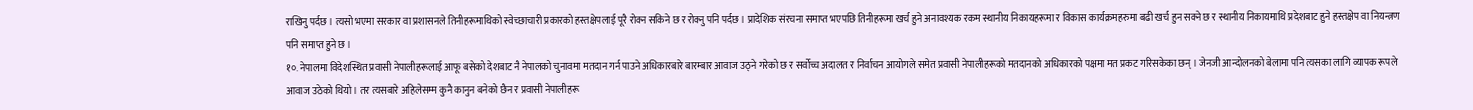राखिनु पर्दछ । त्यसो भएमा सरकार वा प्रशासनले तिनीहरूमाथिको स्वेच्छाचारी प्रकारको हस्तक्षेपलाई पूरै रोक्न सकिने छ र रोक्नु पनि पर्दछ । प्रादेशिक संरचना समाप्त भएपछि तिनीहरूमा खर्च हुने अनावश्यक रकम स्थानीय निकायहरूमा र विकास कार्यक्रमहरुमा बढी खर्च हुन सक्ने छ र स्थानीय निकायमाथि प्रदेशबाट हुने हस्तक्षेप वा नियन्त्रण पनि समाप्त हुने छ ।
१०. नेपालमा विदेशस्थित प्रवासी नेपालीहरूलाई आफू बसेको देशबाट नै नेपालको चुनावमा मतदान गर्न पाउने अधिकारबारे बारम्बार आवाज उठ्ने गरेको छ र सर्वोच्च अदालत र निर्वाचन आयोगले समेत प्रवासी नेपालीहरूको मतदानको अधिकारको पक्षमा मत प्रकट गरिसकेका छन् । जेनजी आन्दोलनको बेलामा पनि त्यसका लागि व्यापक रूपले आवाज उठेको थियो । तर त्यसबारे अहिलेसम्म कुनै कानुन बनेको छैन र प्रवासी नेपालीहरू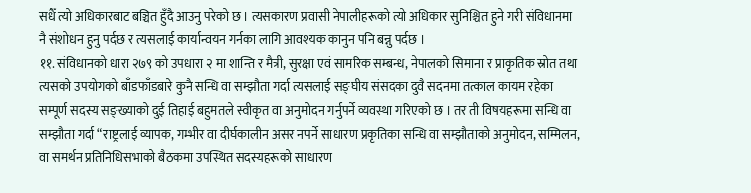सधैँ त्यो अधिकारबाट बञ्चित हुँदै आउनु परेको छ । त्यसकारण प्रवासी नेपालीहरूको त्यो अधिकार सुनिश्चित हुने गरी संविधानमा नै संशोधन हुनु पर्दछ र त्यसलाई कार्यान्वयन गर्नका लागि आवश्यक कानुन पनि बन्नु पर्दछ ।
११. संविधानको धारा २७९ को उपधारा २ मा शान्ति र मैत्री, सुरक्षा एवं सामरिक सम्बन्ध, नेपालको सिमाना र प्राकृतिक स्रोत तथा त्यसको उपयोगको बाँडफाँडबारे कुनै सन्धि वा सम्झौता गर्दा त्यसलाई सङ्घीय संसदका दुवै सदनमा तत्काल कायम रहेका सम्पूर्ण सदस्य सङ्ख्याको दुई तिहाई बहुमतले स्वीकृत वा अनुमोदन गर्नुपर्ने व्यवस्था गरिएको छ । तर ती विषयहरूमा सन्धि वा सम्झौता गर्दा “राष्ट्रलाई व्यापक, गम्भीर वा दीर्घकालीन असर नपर्ने साधारण प्रकृतिका सन्धि वा सम्झौताको अनुमोदन, सम्मिलन, वा समर्थन प्रतिनिधिसभाको बैठकमा उपस्थित सदस्यहरूको साधारण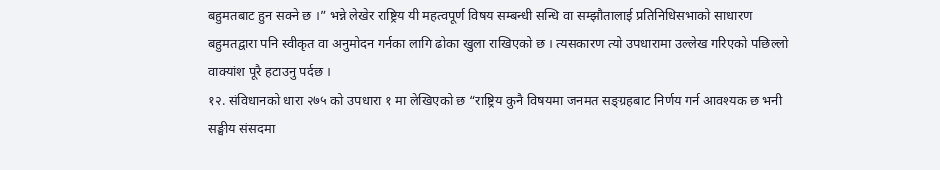बहुमतबाट हुन सक्ने छ ।” भन्ने लेखेर राष्ट्रिय यी महत्वपूर्ण विषय सम्बन्धी सन्धि वा सम्झौतालाई प्रतिनिधिसभाको साधारण बहुमतद्वारा पनि स्वीकृत वा अनुमोदन गर्नका लागि ढोका खुला राखिएको छ । त्यसकारण त्यो उपधारामा उल्लेख गरिएको पछिल्लो वाक्यांश पूरै हटाउनु पर्दछ ।
१२. संविधानको धारा २७५ को उपधारा १ मा लेखिएको छ “राष्ट्रिय कुनै विषयमा जनमत सङ्ग्रहबाट निर्णय गर्न आवश्यक छ भनी सङ्घीय संसदमा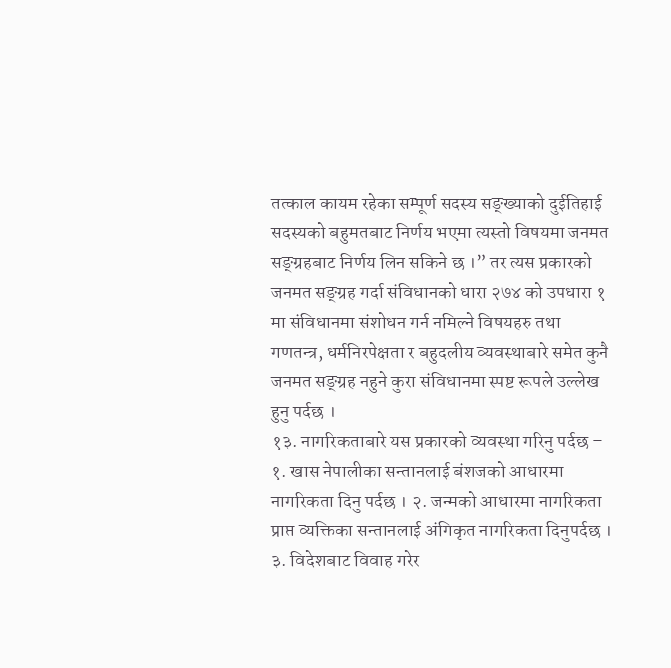तत्काल कायम रहेका सम्पूर्ण सदस्य सङ्ख्याको दुईतिहाई सदस्यको बहुमतबाट निर्णय भएमा त्यस्तो विषयमा जनमत सङ्ग्रहबाट निर्णय लिन सकिने छ ।” तर त्यस प्रकारको जनमत सङ्ग्रह गर्दा संविधानको धारा २७४ को उपधारा १ मा संविधानमा संशोधन गर्न नमिल्ने विषयहरु तथा गणतन्त्र, धर्मनिरपेक्षता र बहुदलीय व्यवस्थाबारे समेत कुनै जनमत सङ्ग्रह नहुने कुरा संविधानमा स्पष्ट रूपले उल्लेख हुनु पर्दछ ।
१३. नागरिकताबारे यस प्रकारको व्यवस्था गरिनु पर्दछ – १. खास नेपालीका सन्तानलाई बंशजको आधारमा नागरिकता दिनु पर्दछ । २. जन्मको आधारमा नागरिकता प्राप्त व्यक्तिका सन्तानलाई अंगिकृत नागरिकता दिनुपर्दछ । ३. विदेशबाट विवाह गरेर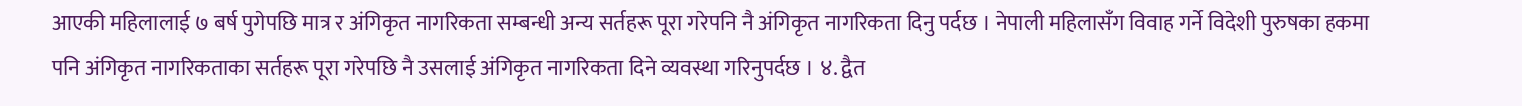आएकी महिलालाई ७ बर्ष पुगेपछि मात्र र अंगिकृत नागरिकता सम्बन्धी अन्य सर्तहरू पूरा गरेपनि नै अंगिकृत नागरिकता दिनु पर्दछ । नेपाली महिलासँग विवाह गर्ने विदेशी पुरुषका हकमा पनि अंगिकृत नागरिकताका सर्तहरू पूरा गरेपछि नै उसलाई अंगिकृत नागरिकता दिने व्यवस्था गरिनुपर्दछ । ४. द्वैत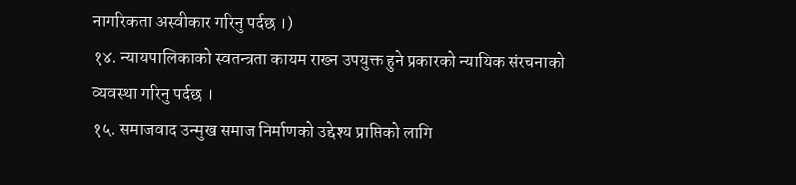नागरिकता अस्वीकार गरिनु पर्दछ ।)
१४. न्यायपालिकाको स्वतन्त्रता कायम राख्न उपयुक्त हुने प्रकारको न्यायिक संरचनाको व्यवस्था गरिनु पर्दछ ।
१५. समाजवाद उन्मुख समाज निर्माणको उद्देश्य प्राप्तिको लागि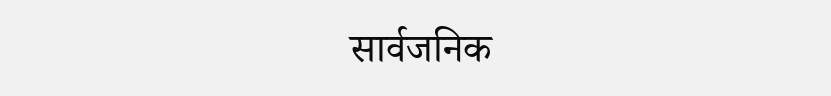सार्वजनिक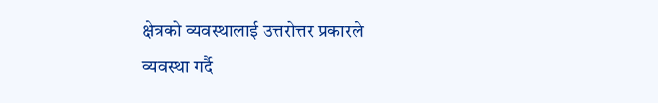क्षेत्रको व्यवस्थालाई उत्तरोत्तर प्रकारले व्यवस्था गर्दै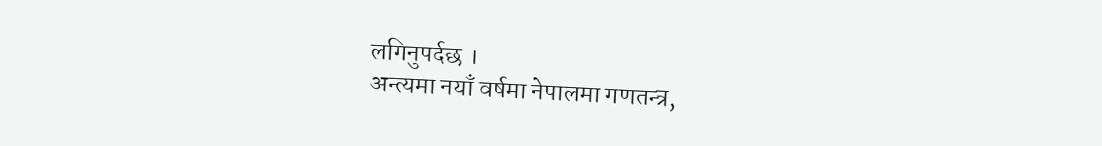लगिनुपर्दछ ।
अन्त्यमा नयाँ वर्षमा नेपालमा गणतन्त्र,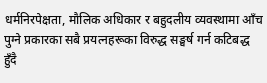धर्मनिरपेक्षता, मौलिक अधिकार र बहुदलीय व्यवस्थामा आँच पुग्ने प्रकारका सबै प्रयत्नहरूका विरुद्ध सङ्घर्ष गर्न कटिबद्ध हुँदै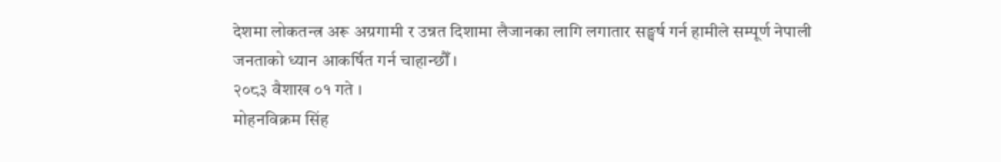देशमा लोकतन्त्र अरू अग्रगामी र उन्नत दिशामा लैजानका लागि लगातार सङ्घर्ष गर्न हामीले सम्पूर्ण नेपाली जनताको ध्यान आकर्षित गर्न चाहान्छौँ ।
२०८३ वैशाख ०१ गते ।
मोहनविक्रम सिंह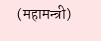(महामन्त्री)